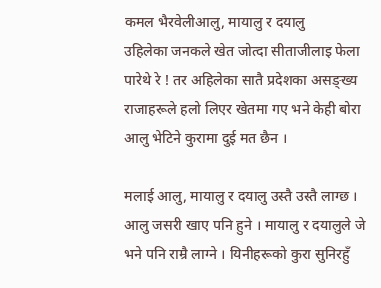कमल भैरवेलीआलु, मायालु र दयालु
उहिलेका जनकले खेत जोत्दा सीताजीलाइ फेला पारेथे रे ! तर अहिलेका सातै प्रदेशका असङ्ख्य राजाहरूले हलो लिएर खेतमा गए भने केही बोरा आलु भेटिने कुरामा दुई मत छैन ।

मलाई आलु, मायालु र दयालु उस्तै उस्तै लाग्छ । आलु जसरी खाए पनि हुने । मायालु र दयालुले जे भने पनि राम्रै लाग्ने । यिनीहरूको कुरा सुनिरहुँ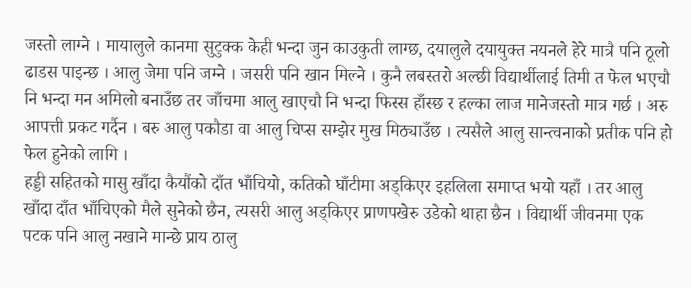जस्तो लाग्ने । मायालुले कानमा सुटुक्क केही भन्दा जुन काउकुती लाग्छ, दयालुले दयायुक्त नयनले हेरे मात्रै पनि ठूलो ढाडस पाइन्छ । आलु जेमा पनि जम्ने । जसरी पनि खान मिल्ने । कुनै लबस्तरो अल्छी विद्यार्थीलाई तिमी त फेल भएचौ नि भन्दा मन अमिलो बनाउँछ तर जाँचमा आलु खाएचौ नि भन्दा फिस्स हाँस्छ र हल्का लाज मानेजस्तो मात्र गर्छ । अरु आपत्ती प्रकट गर्दैन । बरु आलु पकौडा वा आलु चिप्स सम्झेर मुख मिठ्याउँछ । त्यसैले आलु सान्त्वनाको प्रतीक पनि हो फेल हुनेको लागि ।
हड्डी सहितको मासु खाँदा कैयौंको दाँत भाँचियो, कतिको घाँटीमा अड्किएर इहलिला समाप्त भयो यहाँ । तर आलु खाँदा दाँत भाँचिएको मैले सुनेको छैन, त्यसरी आलु अड्किएर प्राणपखेरु उडेको थाहा छैन । विद्यार्थी जीवनमा एक पटक पनि आलु नखाने मान्छे प्राय ठालु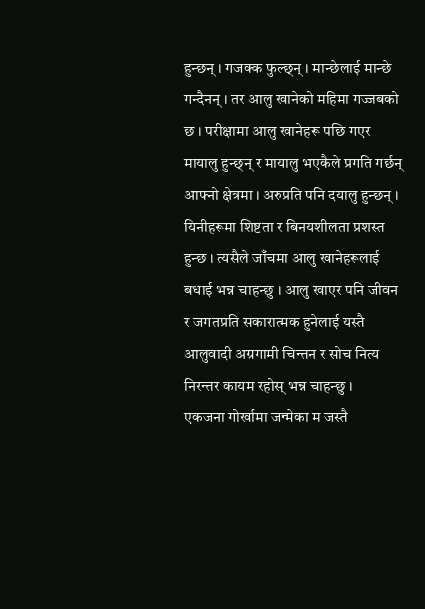हुन्छन् । गजक्क फुल्छ्न् । मान्छेलाई मान्छे गन्दैनन् । तर आलु खानेको महिमा गज्जबको छ । परीक्षामा आलु खानेहरू पछि गएर मायालु हुन्छ्न् र मायालु भएकैले प्रगति गर्छन् आफ्नो क्षेत्रमा । अरुप्रति पनि दयालु हुन्छन् । यिनीहरूमा शिष्टता र बिनयशीलता प्रशस्त हुन्छ । त्यसैले जाँचमा आलु खानेहरूलाई बधाई भन्न चाहन्छु । आलु खाएर पनि जीवन र जगतप्रति सकारात्मक हुनेलाई यस्तै आलुवादी अग्रगामी चिन्तन र सोच नित्य निरन्तर कायम रहोस् भन्न चाहन्छु ।
एकजना गोर्खामा जन्मेका म जस्तै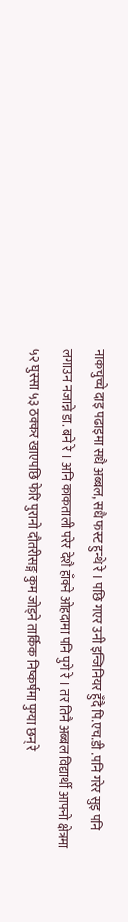नाकचुच्चे दाइ पढाइमा सधै अब्बल, सधै फस्ट हुन्थे रे । पछि गएर उनी इन्जिनियर हुँदै पि.एच.डी .पनि गरेर सुइ पनि लगाउन नजान्ने डा. बने रे । अनि काकताली परेर देशै हाँक्ने ओहदामा पनि पुगे रे । तर तिनै अब्बल विद्यार्थी आफ्नो क्षेत्रमा ५२ घुस्सा ५३ ठक्कर खाएपछि फेरि पुरानो दौतरीसङ्ग कुम जोड्ने तार्किक निष्कर्षमा पुग्या छन् रे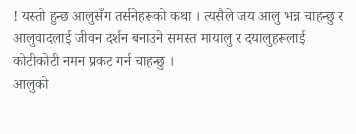! यस्तो हुन्छ आलुसँग तर्सनेहरूको कथा । त्यसैले जय आलु भन्न चाहन्छु र आलुवादलाई जीवन दर्शन बनाउने समस्त मायालु र दयालुहरूलाई कोटीकोटी नमन प्रकट गर्न चाहन्छु ।
आलुको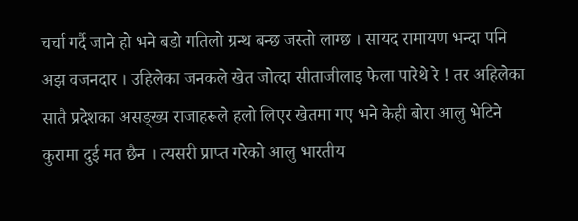चर्चा गर्दै जाने हो भने बडो गतिलो ग्रन्थ बन्छ जस्तो लाग्छ । सायद रामायण भन्दा पनि अझ वजनदार । उहिलेका जनकले खेत जोत्दा सीताजीलाइ फेला पारेथे रे ! तर अहिलेका सातै प्रदेशका असङ्ख्य राजाहरूले हलो लिएर खेतमा गए भने केही बोरा आलु भेटिने कुरामा दुई मत छैन । त्यसरी प्राप्त गरेको आलु भारतीय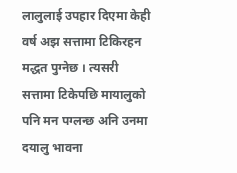लालुलाई उपहार दिएमा केही वर्ष अझ सत्तामा टिकिरहन मद्धत पुग्नेछ । त्यसरी सत्तामा टिकेपछि मायालुको पनि मन पग्लन्छ अनि उनमा दयालु भावना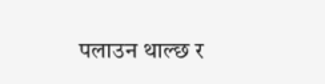पलाउन थाल्छ र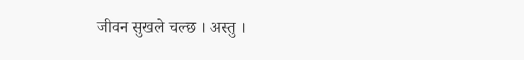जीवन सुखले चल्छ । अस्तु ।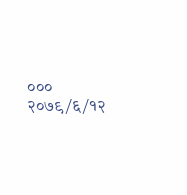०००
२०७९/६/१२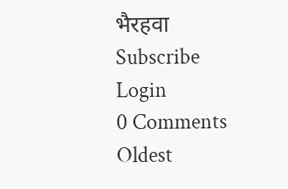भैरहवा
Subscribe
Login
0 Comments
Oldest